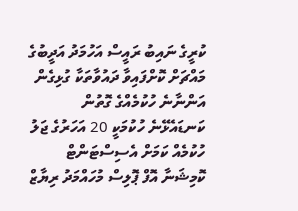ކުރީގެ ނައިބު ރައީސް އަހުމަދު އަދީބުގެ މައްޗަށް ކޮށްފައިވާ ދައުވާތަކާ ގުޅިގެން އަންނާނެ ހުކުމެއްގެ ގޮތުން ކަނޑައެޅޭނެ ހުކުމަކީ 20 އަހަރުގެ ޖަލު ހުކުމެއް ކަމަށް އެސިސްޓަންޓް ކޮމިޝަނާ އޮފް ޕޮލިސް މުހައްމަދު ރިޔާޒް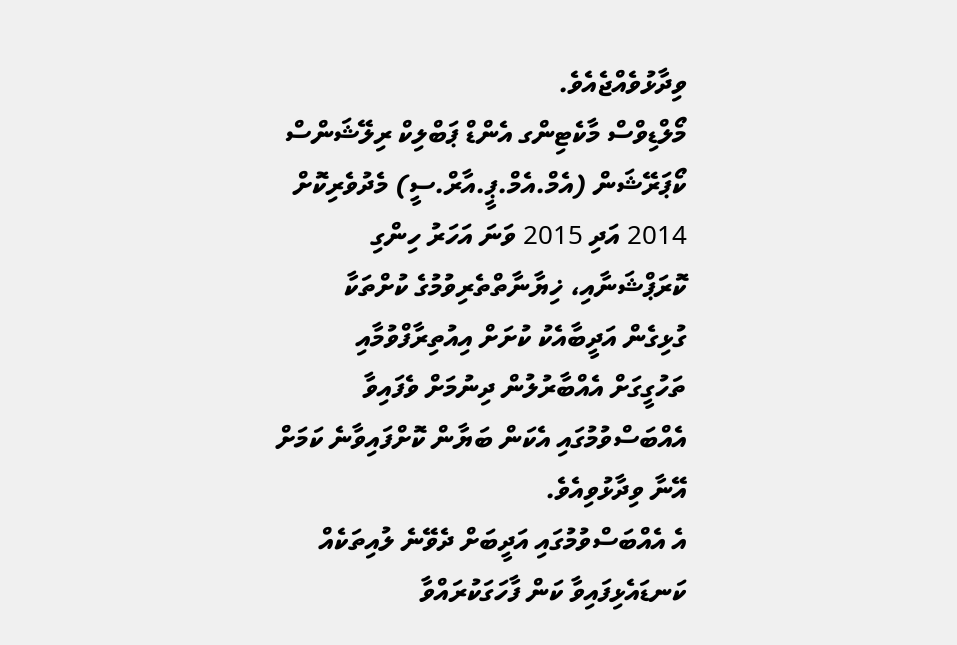ވިދާޅުވެއްޖެއެވެ.
މޯލްޑިވްސް މާކެޓިންގ އެންޑް ޕަބްލިކް ރިލޭޝަންސް ކޯޕަރޭޝަން (އެމް.އެމް.ޕީ.އާރް.ސީ) މެދުވެރިކޮށް 2014 އަދި 2015 ވަނަ އަހަރު ހިންގި ކޮރަޕްޝަނާއި، ޚިޔާނާތްތެރިވުމުގެ ކުށްތަކާ ގުޅިގެން އަދީބާއެކު ކުށަށް އިއުތިރާފްވުމާއި ތަހުގީގަށް އެއްބާރުލުން ދިނުމަށް ވެފައިވާ އެއްބަސްވުމުގައި އެކަން ބަޔާން ކޮށްފައިވާނެ ކަމަށް އޭނާ ވިދާޅުވިއެވެ.
އެ އެއްބަސްވުމުގައި އަދީބަށް ދެވޭނެ ލުއިތަކެއް ކަނޑައެޅިފައިވާ ކަން ފާހަގަކުރައްވާ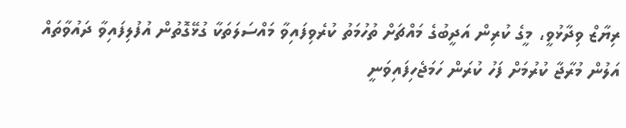ރިޔާޒް ވިދާޅުވީ، މީގެ ކުރިން އަދީބުގެ މައްޗަށް ތުހުމަތު ކުރެވިފައިވާ މައްސަލަތަކާ ގުޅޭގޮތުން އުފުލިފައިވާ ދައުވާތައް އަލުން މުރާޖާ ކުރުމަށް ފަހު ކުރަން ހަމަޖެހިފައިވަނީ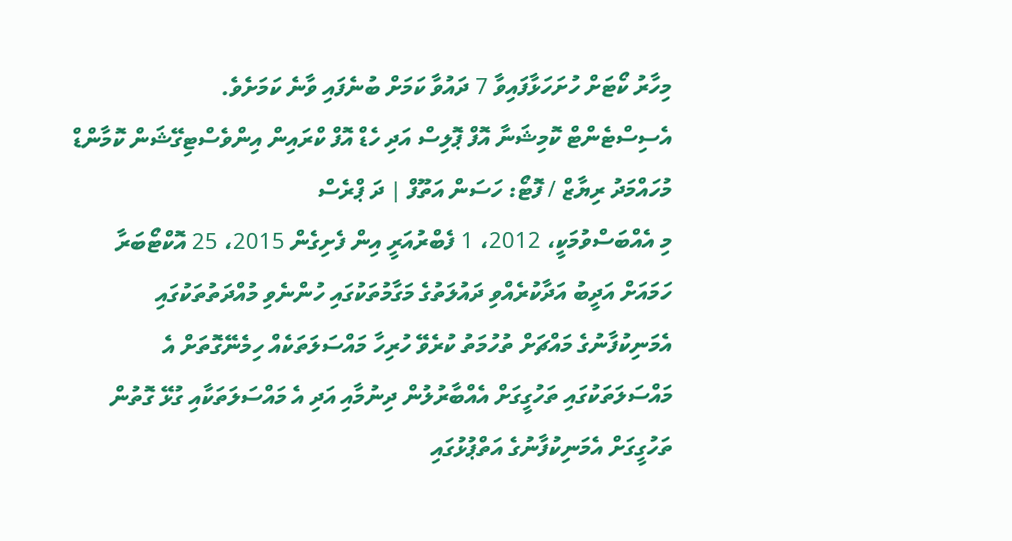މިހާރު ކޯޓަށް ހުށަހަޅާފައިވާ 7 ދައުވާ ކަމަށް ބުނެފައި ވާނެ ކަމަށެވެ.
އެސިސްޓެންޓް ކޮމިޝަނާ އޮފް ޕޮލިސް އަދި ހެޑް އޮފް ކްރައިން އިންވެސްޓިގޭޝަން ކޮމާންޑް މުހައްމަދު ރިޔާޒް / ފޮޓޯ: ހަސަން އަތޫފް | ދަ ޕްރެސް
މި އެއްބަސްވުމަކީ، 2012، 1 ފެބްރުއަރީ އިން ފެށިގެން 2015، 25 އޮކްޓޯބަރާ ހަމައަށް އަދީބު އަދާކުރެއްވި ދައުލަތުގެ މަގާމުތަކުގައި ހުންނެވި މުއްދަތުތަކުގައި އެމަނިކުފާނުގެ މައްޗަށް ތުހުމަތު ކުރެވޭ ހުރިހާ މައްސަލަތަކެއް ހިމެނޭގޮތަށް އެ މައްސަލަތަކުގައި ތަހުގީގަށް އެއްބާރުލުން ދިނުމާއި އަދި އެ މައްސަލަތަކާއި ގުޅޭ ގޮތުން ތަހުގީގަށް އެމަނިކުފާނުގެ އަތްޕުޅުގައި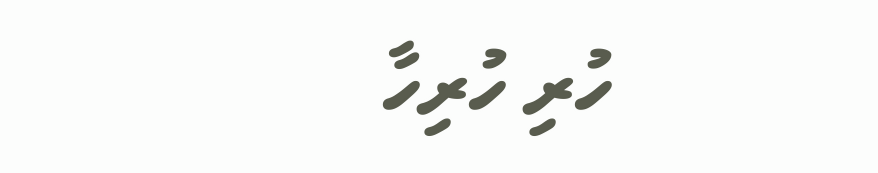ހުރި ހުރިހާ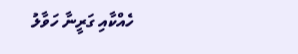ހެއްކާއި ގަރީނާ ހަވާލު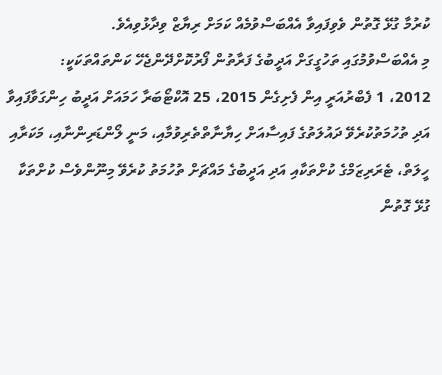ކުރުމާ ގުޅޭ ގޮތުން ވެވިފައިވާ އެއްބަސްވުމެއް ކަމަށް ރިޔާޒް ވިދާޅުވިއެވެ.
މި އެއްބަސްވުމުގައި ތަހުގީގަށް އަދީބުގެ ފަރާތުން ފޯރުކޮށްދޭންޖެހޭ ކަންތައްތަކަކީ:
2012، 1 ފެބްރުއަރީ އިން ފެށިގެން 2015، 25 އޮކްޓޯބަރާ ހަމައަށް އަދީބު ހިންގަވާފައިވާ އަދި ތުހުމަތުކުރެވޭ ދައުލަތުގެ ފައިސާއަށް ހިޔާނާތްތެރިވުމާއި، މަނީ ލޯންޑަރިންނާއި، މަކަރާއި ހީލަތް، ޓެރަރިޒަމްގެ ކުށްތަކާއި އަދި އަދީބުގެ މައްޗަށް ތުހުމަތު ކުރެވޭ މިނޫންވެސް ކުށްތަކާ ގުޅޭ ގޮތުން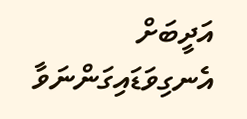އަދީބަށް އެނގިވަޑައިގަންނަވާ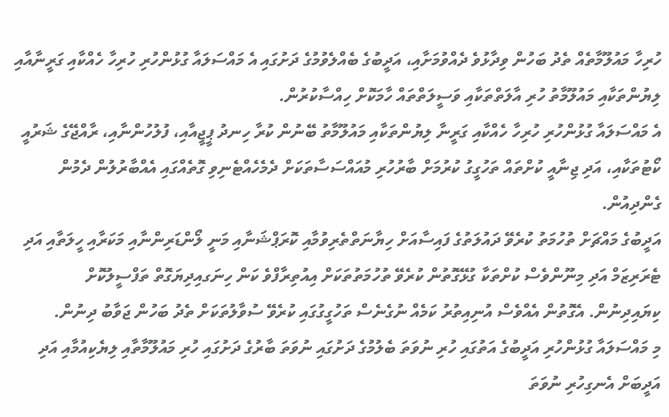ހުރިހާ މައުލޫމާތެއް ތެދު ބަހުން ވިދާޅުވެ ދެއްވުމަށާއި، އަދީބުގެ ބެއްލެވުމުގެ ދަށުގައި އެ މައްސަލައާ ގުޅުންހުރި ހުރިހާ ހެއްކާއި ގަރީނާއާއި ލިޔުންތަކާއި މައުލޫމާތު ހުރި އާލަތްތަކާއި ވަސީލަތްތައް ހާމަކޮށް ހިއްސާކުރުން.
އެ މައްސަލައާ ގުޅުންހުރި ހުރިހާ ހެއްކާއި ގަރީނާ ލިޔުންތަކާއި މައުލޫމާތު ބޭނުން ކުރާ ހިނދު ޕީޖީއާއި، ފުލުހުންނާއި، ރާއްޖޭގެ ޝަރުއީ ކޯޓުތަކާއި، އަދި ޖިނާއީ ކުށްތައް ތަހުގީގު ކުރުމަށް ބާރުހުރި މުއައްސަސާތަކަށް ދެމެހެއްޓެނިވި ގޮތެއްގައި އެއްބާރުލުން ދެމުން ގެންދިއުން.
އަދީބުގެ މައްޗަށް ތުހުމަތު ކުރެވޭ ދައުލަތުގެ ފައިސާއަށް ހިޔާނަތްތެރިވުމާއި ކޮރަޕްޝަނާއި މަނީ ލޯންޑަރިންނާއި މަކަރާއި ހީލަތާއި އަދި ޓެރަރިޒަމް އަދި މިނޫންވެސް ކުށްތަކާ ގުޅޭގޮތުން ކުރެވޭ ތުހުމަތުތަކަށް އިއުތިރާފްވެ ކަން ހިނަގއިދިޔަގޮތް ތަފްސީލުކޮށް ކިޔައިދިނުން. އެގޮތުން އެއްވެސް އުނިއިތުރު ކަމެއް ނުގެނެސް ތަހުގީގުގައި ކުރެވޭ ސުވާލުތަކަށް ތެދު ބަހުން ޖަވާބު ދިނުން.
މި މައްސަލައާ ގުޅުންހުރި އަދީބުގެ އަތުގައި ހުރި ނުވަތަ ބެލުމުގެ ދަށުގައި ނުވަތަ ބާރުގެ ދަށުގައި ހުރި މައުލޫމާތާއި ލިޔެކިއުމާއި އަދި އަދީބަށް އެނގިހުރި ނުވަތަ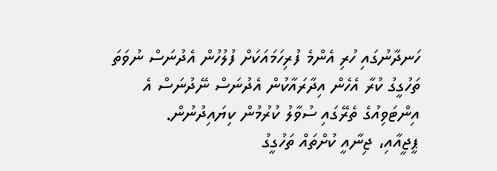ހަނދާނުގައި ހުރި އެންމެ ފުރިހަމައަކަށް ފުލުހުން އެދުނަސް ނުވަތަ ތަހުގީގު ކުރާ އެހެން އިދާރައާކުން އެދުނަސް ނޭދުނަސް އެ އިންޓަވިއުގެ ތެރޭގައި ސުވާލު ކުރުމުން ކިޔައިދުނުން.
ޕީޖީއާއި، ޖިނާއީ ކުށްތައް ތަހުގީގު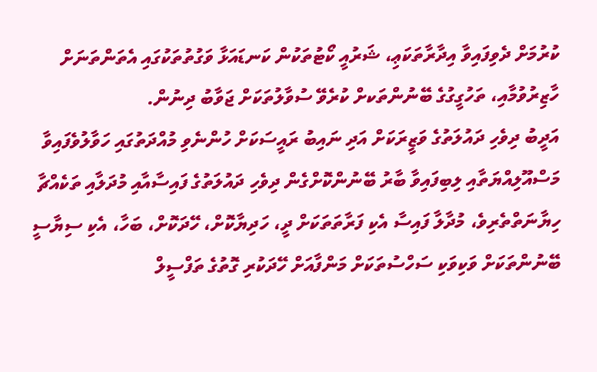ކުރުމަށް ދެވިފައިވާ އިދާރާތަކަޢި، ޝަރުއީ ކޯޓުތަކުން ކަނޑައަޅާ ވަގުތުތަކުގައި އެތަންތަނަށް ހާޒިރުވުމާއި، ތަހުގީގުގެ ބޭނުންތަކށް ކުރެވޭ ސުވާލުތަކަށް ޖަވާބު ދިނުން.
އަދީބު ދިވެހި ދައުލަތުގެ ވަޒީރަކަށް އަދި ނައިބު ރައީސަކަށް ހުންނެވި މުއްދަތުގައި ހަވާލުވެފައިވާ މަސްއޫލިއްޔަތާއި ލިބިފައިވާ ބާރު ބޭނުންކޮށްގެން ދިވެހި ދައުލަތުގެ ފައިސާއާއި މުދަލާއި ތަކެއްޗާ ހިޔާނަތްތެރިވެ، މުދާލާ ފައިސާ އެކި ފަރާތަތަކަށް ދީ، ހަދިޔާކޮށް، ހޭދަކޮށް، ބަހާ، އެކި ސިޔާސީ ބޭނުންތަކަށް ވަކިވަކި ސަހްސުތަކަށް މަންފާއަށް ހޭދަކުރި ގޮތުގެ ތަފްސީލް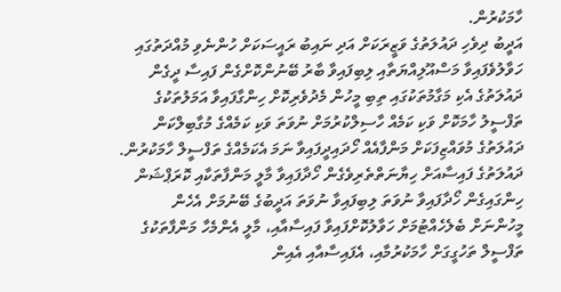ހާމަކުރުން.
އަދީބު ދިވެހި ދައުލަތުގެ ވަޒީރަކަށް އަދި ނައިބު ރައީސަކަށް ހުންނެވި މުއްދަތުގައި ހަވާލުވެފައިވާ މަސްއޫލިއްޔަތާއި ލިބިފައިވާ ބާރު ބޭނުންކޮށްގެން ފައިސާ ދީގެން ދައުލަތުގެ އެކި މަގާމުތަކުގައި ތިބި މީހުން މެދުވެރިކޮށް ހިންގާފައިވާ އަމަލުތަކުގެ ތަފްސީލު ހާމަކޮށް ވަކި ކަމެއް ހާސިލްކުރުމަށް ނުވަތަ ވަކި ކަމެއްގެ މުގާބިލްކަން ދައުލަތުގެ މުވައްޒިފަކަށް މަންފާއެއް ހޯދައިދީފައިވާ ނަމަ އެކަމެއްގެ ތަފްސީލް ހާމަކުރުން.
ދައުލަތުގެ ފައިސާއަށް ހިޔާނަތްތެރިވެގެން ހޯދާފައިވާ މާލީ މަންފާތަކާއި ކޮރަޕްޝަން ހިންގައިގެން ހޯދާފައިވާ ނުވަތަ ލިބިފައިވާ ނުވަތަ އަދީބުގެ ބޭނުމަށް އެހެން މީހުންނަށް ބެލެހެއްޓުމަށް ހަވާލުކޮށްފައިވާ ފައިސާއާއި، މާލީ އެންމެހާ މަންފާތަކުގެ ތަފްސީލް ތަހުގީގަށް ހާމަކުރުމާއި، އެފައިސާއާއި އެއިން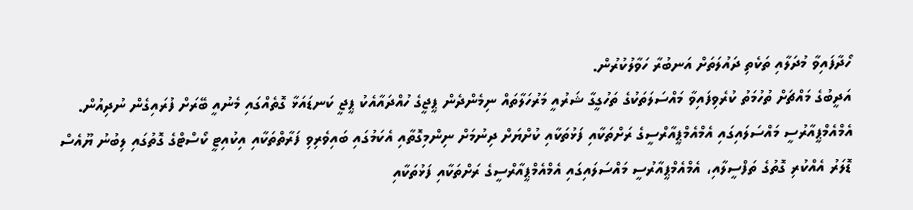ހޯދާފައިވާ މުދަލާއި ތަކެތި ދައުލަތަށް އަނބުރާ ހަވާލުކުރުން.
އަދީބުގެ މައްޗަށް ތުހުމަތު ކުރެވިފައިވާ މައްސަލަތަކުގެ ތަހުގީގާ ޝަރުއީ މަރުހަލާތައް ނިމެންދެން ޕީޖީގެ ހުއްދައާއެކު ޕީޖީ ކަނޑައަޅާ ގޮތެއްގައި މެނުއީ ބޭރަށް ފުރައިގެން ނުދިއުން.
އެމްއެމްޕީއާރުސީ މައްސަލައިގައި އެމްއެމްޕީއާރްސީގެ ރަށްތަކާއި ފަޅުތަކާއި ކުށްޔަށް ދިނުމަށް ނިންމިގޮތާއި އެކަމުގައި ބައިވެރިވި ފަރާތްތަކާއި އިކުއިޓީ ކޯސްޓްގެ ގޮތުގައި ލިބުނު ޔޫއެސް ޑޮލަރު އެއްކުރި ގޮތުގެ ތަފްސީލާއި، އެމްއެމްޕީއާރުސީ މައްސަލައިގައި އެމްއެމްޕީއާރްސީގެ ރަށްތަކާއި ފަޅުތަކާއި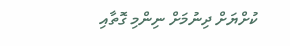ކުށްޔަށް ދިނުމަށް ނިންމި ގޮތާއި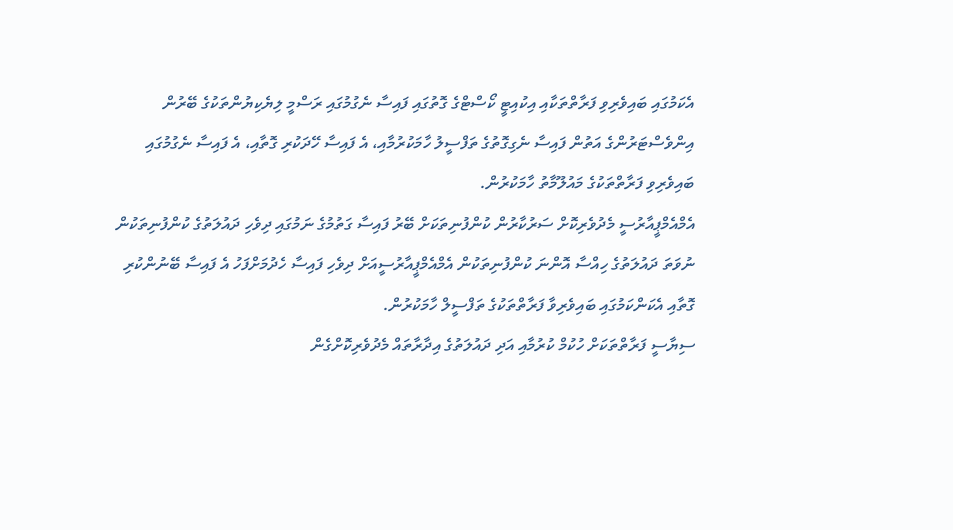އެކަމުގައި ބައިވެރިވި ފަރާތްތަކާއި އިކުއިޓީ ކޯސްޓްގެ ގޮތުގައި ފައިސާ ނެގުމުގައި ރަސްމީ ލިޔެކިޔުންތަކުގެ ބޭރުން އިންވެސްޓަރުންގެ އަތުން ފައިސާ ނެގިގޮތުގެ ތަފްސީލު ހާމަކުރުމާއި، އެ ފައިސާ ހޭދަކުރި ގޮތާއި، އެ ފައިސާ ނެގުމުގައި ބައިވެރިވި ފަރާތްތަކުގެ މައުލޫމާތު ހާމަކުރުން.
އެމްއެމްޕީއާރުސީ މެދުވެރިކޮށް ސަރުކާރުން ކުންފުނިތަކަށް ބޭރު ފައިސާ ގަތުމުގެ ނަމުގައި ދިވެހި ދައުލަތުގެ ކުންފުނިތަކުން ނުވަތަ ދައުލަތުގެ ހިއްސާ އޮންނަ ކުންފުނިތަކުން އެމްއެމްޕީއާރުސީއަށް ދިވެހި ފައިސާ ހެދުމަށްފަހު އެ ފައިސާ ބޭނުންކުރި ގޮތާއި އެކަންކަމުގައި ބައިވެރިވާ ފަރާތްތަކުގެ ތަފްސީލް ހާމަކުރުން.
ސިޔާސީ ފަރާތްތަކަށް ހުކުމް ކުރުމާއި އަދި ދައުލަތުގެ އިދާރާތައް މެދުވެރިކޮށްގެން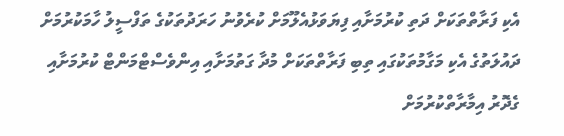އެކި ފަރާތްތަކަށް ދަތި ކުރުމަށާއި ފިޔަވަޅުއެލޫމަށް ކުރެވުނު ހަރަދުތަކުގެ ތަފްސީލު ހާމަކުރުމަށް ދައުލަތުގެ އެކި މަގާމުތަކުގައި ތިބި ފަރާތްތަކަށް މުދާ ގަތުމަށާއި އިންވެސްޓްމަންޓް ކުރުމަށާއި ގެދޮރު އިމާރާތްކުރުމަށް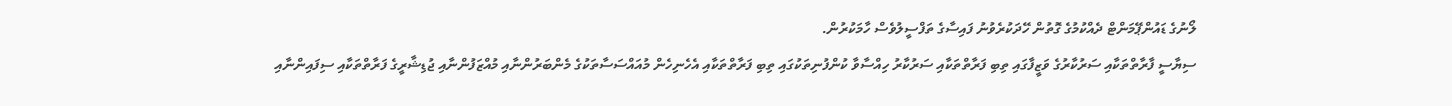ލޯނުގެ ޑައުންޕޭމަންޓް ދެއްކުމުގެ ގޮތުން ހޭދަކުރެވުނު ފައިސާގެ ތަފްސީލުވެސް ހާމަކުރުން.
ސިޔާސީ ފާރާތްތަކާއި ސަރުކާރުގެ ވަޒީފާގައި ތިބި ފަރާތްތަކާއި ސަރުކާރު ހިއްސާވާ ކުންފުނިތަކުގައި ތިބި ފަރާތްތަކާއި އެހެނިހެން މުއައްސަސާތަކުގެ މެންބަރުންނާއި މުއްޒަފުންނާއި ޖުޑިޝާރީގެ ފަރާތްތަކާއި ސިފައިންނާއި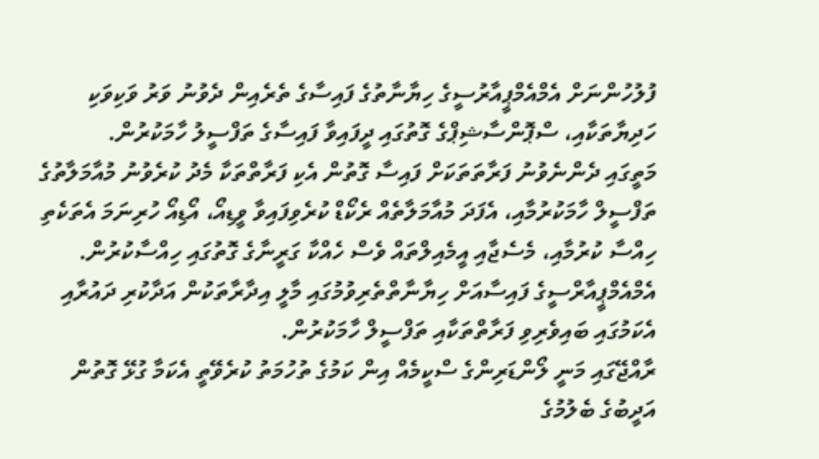ފުލުހުންނަށް އެމްއެމްޕީއާރުސީގެ ހިޔާނާތުގެ ފައިސާގެ ތެރެއިން ދެވުނު ވަރު ވަކިވަކި ހަދިޔާތަކާއި، ސްޕޮންސާޝިޕްގެ ގޮތުގައި ދީފައިވާ ފައިސާގެ ތަފްސީލު ހާމަކުރުން.
މަތީގައި ދެންނެވުނު ފަރާތަތަކަށް ފައިސާ ގޮތުން އެކި ފަރާތްތަކާ މެދު ކުރެވުނު މުއާމަލާތުގެ ތަފްސީލް ހާމަކުރުމާއި، އެފަދަ މުއާމަލާތެއް ރެކޯޑް ކުރެވިފައިވާ ވީޑިއޯ، އޯޑިއޯ ހުރިނަމަ އެތަކެތި ހިއްސާ ކުރުމާއި، މެސެޖާއި އީމެއިލްތައް ވެސް ހެއްކާ ގަރީނާގެ ގޮތުގައި ހިއްސާކުރުން.
އެމްއެމްޕީއާރްސީގެ ފައިސާއަށް ހިޔާނާތްތެރިވުމުގައި މާލީ އިދާރާތަކުން އަދާކުރި ދައުރާއި އެކަމުގައި ބައިވެރިވި ފަރާތްތަކާއި ތަފްސީލް ހާމަކުރުން.
ރާއްޖޭގައި މަނީ ލޯންޑަރިންގެ ސްކީމެއް އިން ކަމުގެ ތުހުމަތު ކުރެވޭތީ އެކަމާ ގުޅޭ ގޮތުން އަދީބުގެ ބެލުމުގެ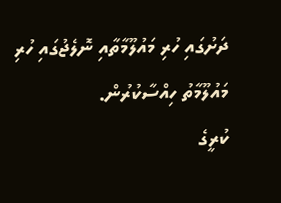ދަށުގައި ހުރި މައުލޫމާތާއި ނޮލެޖުގައި ހުރި މައުލޫމާތު ހިއްސާކުރުން.
ކުރީގެ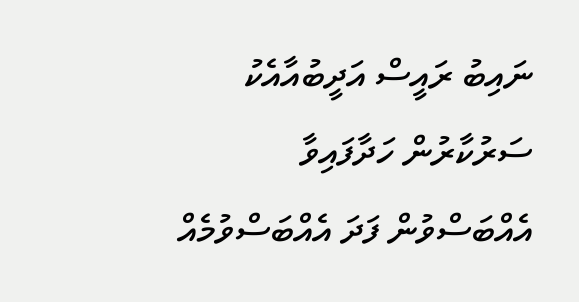ނައިބު ރައީސް އަދީބުއާއެކު ސަރުކާރުން ހަދާފައިވާ އެއްބަސްވުން ފަދަ އެއްބަސްވުމެއް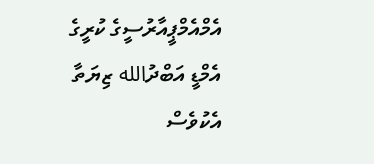އެމްއެމްޕީއާރުސީގެ ކުރީގެ އެމްޑީ އަބްދުالله ޒިޔަތާ އެކުވެސް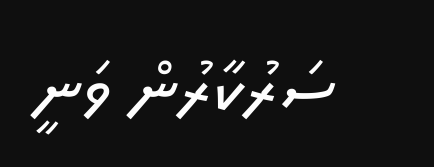ސަރުކާރުން ވަނީ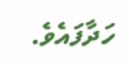ހަދާފައެވެ.